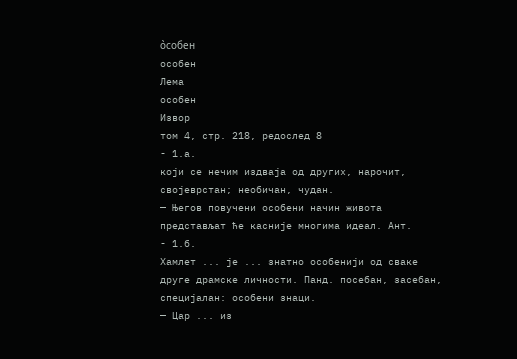о̀собен
особен
Лема
особен
Извор
том 4, стр. 218, редослед 8
- 1.а.
који се нечим издваја од других, нарочит, својеврстан; необичан, чудан.
— Његов повучени особени начин живота представљат ће касније многима идеал. Ант.
- 1.б.
Хамлет ... је ... знатно особенији од сваке друге драмске личности. Панд. посебан, засебан, специјалан: особени знаци.
— Цар ... из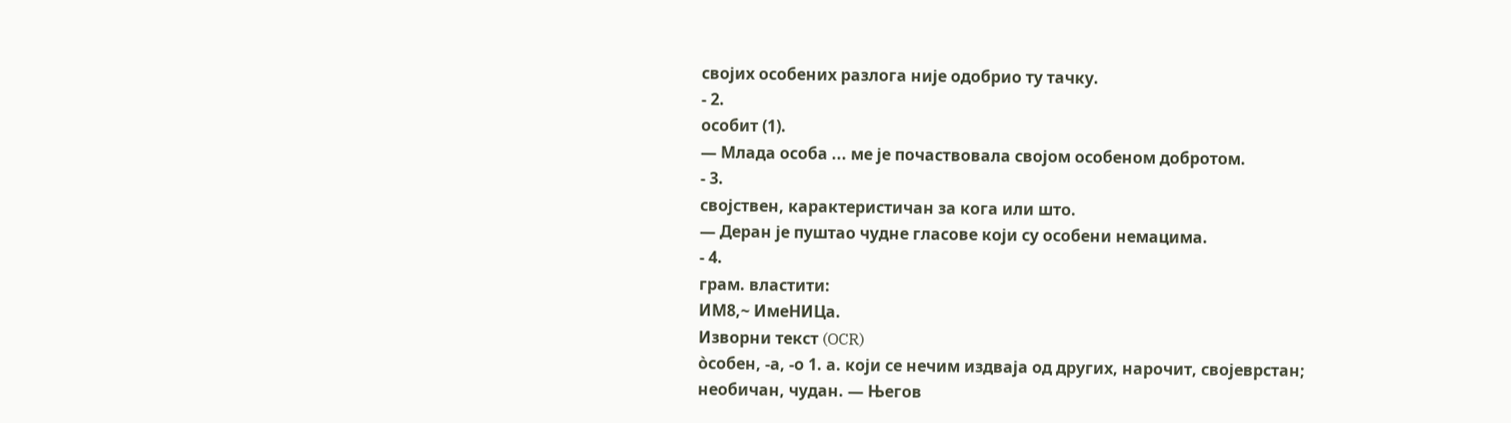својих особених разлога није одобрио ту тачку.
- 2.
особит (1).
— Млада особа ... ме је почаствовала својом особеном добротом.
- 3.
својствен, карактеристичан за кога или што.
— Деран је пуштао чудне гласове који су особени немацима.
- 4.
грам. властити:
ИМ8,~ ИмеНИЦа.
Изворни текст (OCR)
о̀собен, -а, -о 1. а. који се нечим издваја од других, нарочит, својеврстан; необичан, чудан. — Његов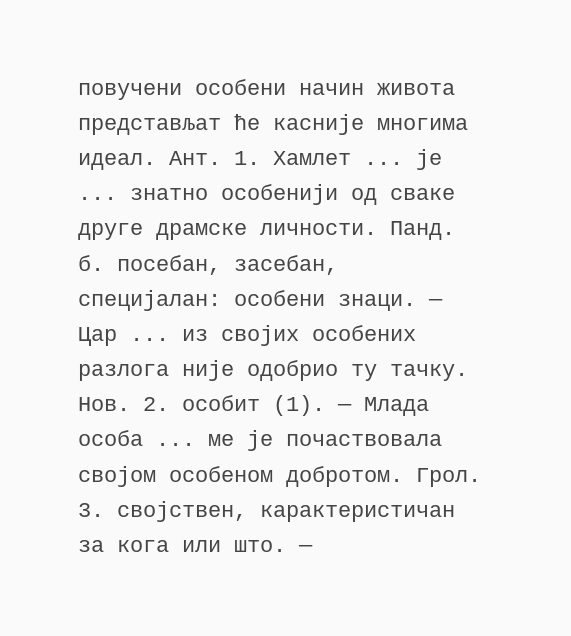повучени особени начин живота представљат ће касније многима идеал. Ант. 1. Хамлет ... је ... знатно особенији од сваке друге драмске личности. Панд. б. посебан, засебан, специјалан: особени знаци. — Цар ... из својих особених разлога није одобрио ту тачку. Нов. 2. особит (1). — Млада особа ... ме је почаствовала својом особеном добротом. Грол. 3. својствен, карактеристичан за кога или што. —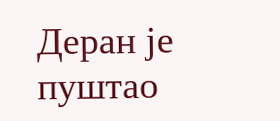Деран је пуштао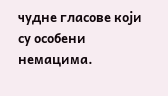чудне гласове који су особени немацима.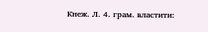Кнеж. Л. 4. грам. властити: